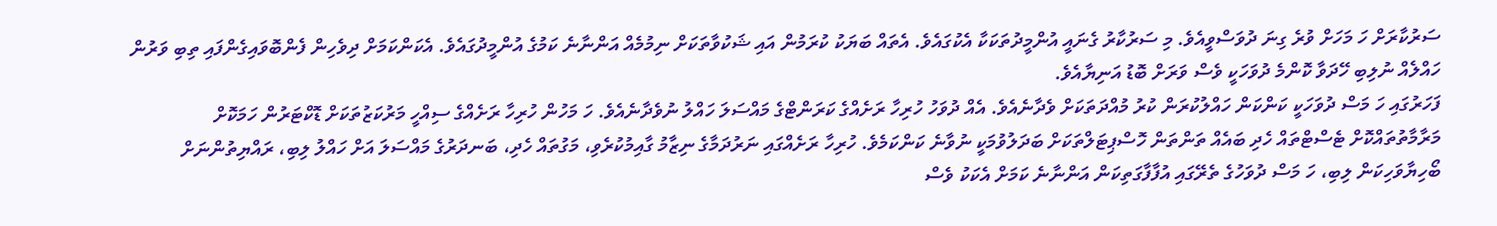ސަރުކާރަށް ހަ މަހަށް ވުރެ ގިނަ ދުވަސްވީއެވެ. މި ސަރުކާރު ގެނައީ އުންމީދުތަކަކާ އެކުގައެވެ. އެތައް ބަޔަކު ކުރަމުން އައި ޝަކުވާތަކަށް ނިމުމެއް އަންނާނެ ކަމުގެ އުންމީދުގައެވެ. އެކަންކަމަށް ދިވެހިން ފެންބޮވައިގެންފައި ތިބި ވަރުން ހައްލެއް ނުލިބި ހޭދަވާ ކޮންމެ ދުވަހަކީ ވެސް ވަރަށް ބޮޑު އަނިޔާއެވެ.
ފަހަރުގައި ހަ މަސް ދުވަހަކީ ކަންކަން ހައްލުކުރަން ކުރު މުއްދަތަކަށް ވެދާނެއެވެ. އެއް ދުވަހު ހުރިހާ ރަށެއްގެ ކަރަންޓްގެ މައްސަލަ ހައްލު ނުވެދާނެއެވެ. ހަ މަހުން ހުރިހާ ރަށެއްގެ ސިއްހީ މަރުކަޒުތަކަށް ޑޮކްޓަރުން ހަމަކޮށް މަރާމާތުތައްކޮށް ޓެސްޓްތައް ހެދި ބައެއް ތަންތަން ހޮސްޕިޓަލްތަކަށް ބަދަލުވުމަކީ ނުވާނެ ކަންކަމެވެ. ހުރިހާ ރަށެއްގައި ނަރުދަމާގެ ނިޒާމު ގާއިމުކުރެވި، މަގުތައް ހެދި، ބަނދަރުގެ މައްސަލަ އަށް ހައްލު ލިބި، ރައްޔިތުންނަށް ބޯހިޔާވަހިކަން ލިބި، ހަ މަސް ދުވަހުގެ ތެރޭގައި އުފާފާގަތިކަން އަންނާނެ ކަމަށް އެކަކު ވެސް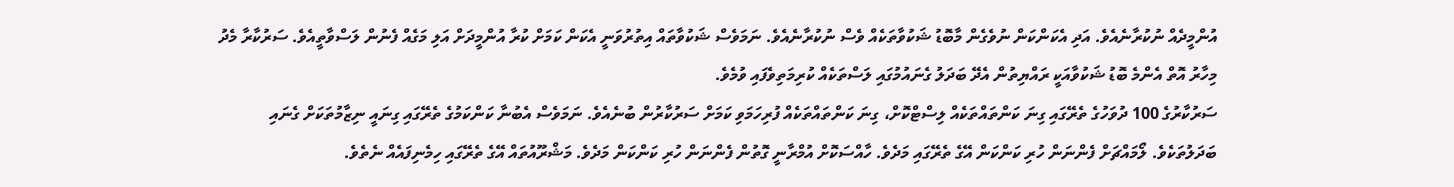އުންމީދެއް ނުކުރާނެއެވެ. އަދި އެކަންކަން ނުވެގެން މާބޮޑު ޝަކުވާތަކެއް ވެސް ނުކުރާނެއެވެ. ނަމަވެސް ޝަކުވާތައް އިތުރުވަނީ އެކަން ކަމަށް ކުރާ އުންމީދަށް އަލި މަގެއް ފެނުން ލަސްވާތީއެވެ. ސަރުކާރާ މެދު މިހާރު އޮތް އެންމެ ބޮޑު ޝަކުވާއަކީ ރައްޔިތުން އެދޭ ބަދަލު ގެނައުމުގައި ލަސްތަކެއް ކުރިމަތިވެފައި ވުމެވެ.
ސަރުކާރުގެ 100 ދުވަހުގެ ތެރޭގައި ގިނަ ކަންތައްތަކެއް ލިސްޓްކޮށް، ގިނަ ކަންތައްތަކެއް ފުރިހަމަވި ކަމަށް ސަރުކާރުން ބުނެއެވެ. ނަމަވެސް އެބުނާ ކަންކަމުގެ ތެރޭގައި ގިނައީ ނިޒާމުތަކަށް ގެނައި ބަދަލުތަކެވެ. ލޯމައްޗަށް ފެންނަން ހުރި ކަންކަން އޭގެ ތެރޭގައި މަދެވެ. ހާއްސަކޮށް އުމްރާނީ ގޮތުން ފެންނަން ހުރި ކަންކަން މަދެވެ. މަޝްރޫއުތައް އޭގެ ތެރޭގައި ހިމެނިފައެއް ނެތެވެ.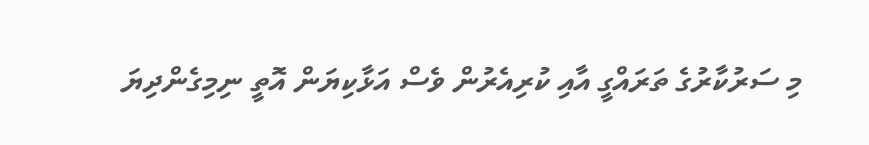މި ސަރުކާރުގެ ތަރައްގީ އާއި ކުރިއެރުން ވެސް އަޅާކިޔަން އޮތީ ނިމިގެންދިޔަ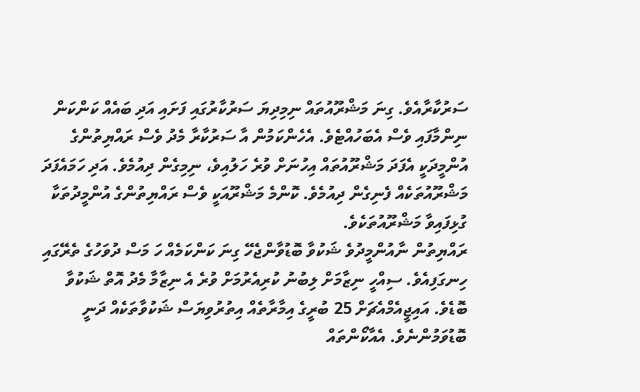ސަރުކާރާއެވެ. ގިނަ މަޝްރޫއުތައް ނިމިދިޔަ ސަރުކާރުގައި ފަށައި އަދި ބައެއް ކަންކަން ނިންމާފައި ވެސް އެބަހުއްޓެވެ. އެހެންކަމުން އާ ސަރުކާރާ މެދު ވެސް ރައްޔިތުންގެ އުންމީދަކީ އެފަދަ މަޝްރޫއުތައް އިހުނަށް ވުރެ ހަލުއިވެ، ނިމިގެން ދިއުމެވެ. އަދި ހަމައެފަދަ މަޝްރޫއުތަކެއް ފެނިގެން ދިއުމެވެ. ކޮންމެ މަޝްރޫއަކީ ވެސް ރައްޔިތުންގެ އުންމީދުތަކާ ގުޅިފައިވާ މަޝްރޫއުތަކެވެ.
ރައްޔިތުން ނާއުންމީދުވެ ޝަކުވާ ބޮޑުވާންޖެހޭ ގިނަ ކަންކަމެއް ހަ މަސް ދުވަހުގެ ތެރޭގައި ހިނގަފިއެވެ. ސިއްހީ ނިޒާމަށް ލިބުނު ކުރިއެރުމަށް ވުރެ އެ ނިޒާމާ މެދު އޮތް ޝަކުވާ ބޮޑެވެ. އައިޖީއެމްއެޗަށް 25 ބުރީގެ އިމާރާތެއް އިތުރުވިޔަސް ޝަކުވާތަކެއް ދަނީ ބޮޑުވަމުންނެވެ. އެއާކޯންތައް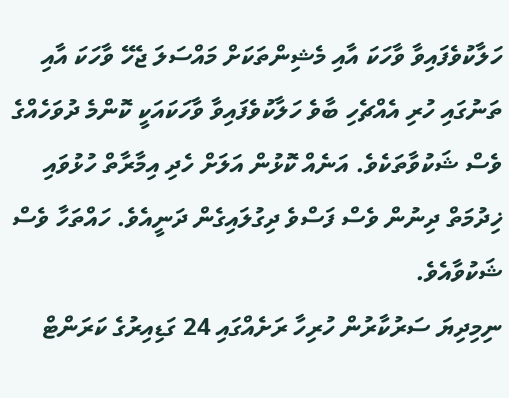ހަލާކުވެފައިވާ ވާހަކަ އާއި މެޝިންތަކަށް މައްސަލަ ޖެހޭ ވާހަކަ އާއި ތަނުގައި ހުރި އެއްޗެހި ބާވެ ހަލާކުވެފައިވާ ވާހަކައަކީ ކޮންމެ ދުވަހެއްގެ ވެސް ޝަކުވާތަކެވެ. އަނެއް ކޮޅުން އަލަށް ހެދި އިމާރާތް ހުޅުވައި ޚިދުމަތް ދިނުން ވެސް ފަސްވެ ދިގުލައިގެން ދަނީއެވެ. ހައްތަހާ ވެސް ޝަކުވާއެވެ.
ނިމިދިޔަ ސަރުކާރުން ހުރިހާ ރަށެއްގައި 24 ގަޑިއިރުގެ ކަރަންޓް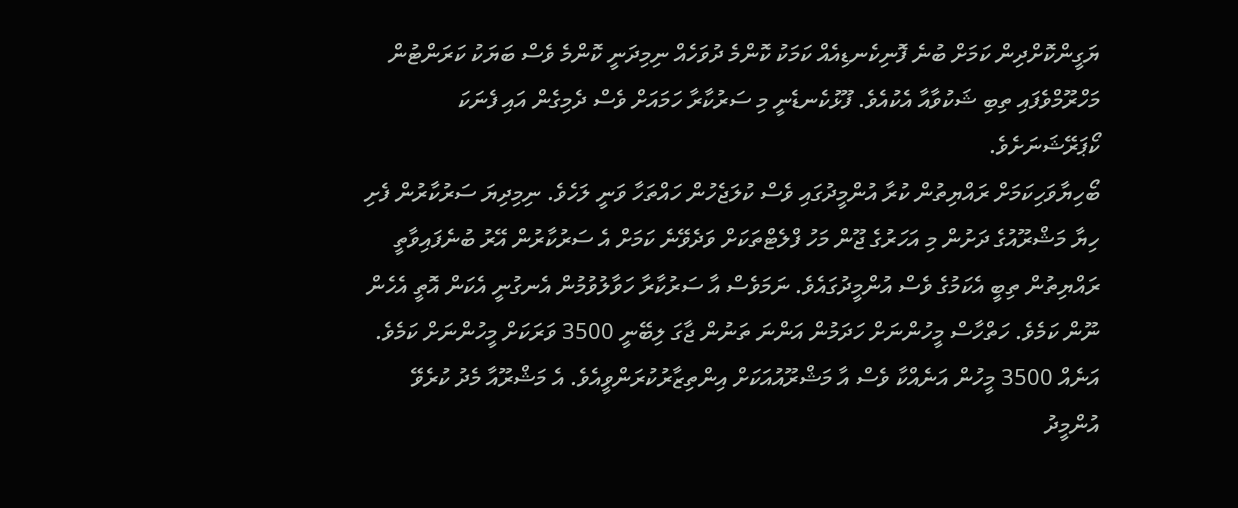ޔަގީންކޮށްދިން ކަމަށް ބުނެ ފޮނިކެނޑިއެއް ކަމަކު ކޮންމެ ދުވަހެއް ނިމިދަނީ ކޮންމެ ވެސް ބަޔަކު ކަރަންޓުން މަހްރޫމްވެފައި ތިބި ޝަކުވާއާ އެކުއެވެ. ފޫޅުކެނޑެނީ މި ސަރުކާރާ ހަމައަށް ވެސް ދެމިގެން އައި ފެނަކަ ކޯޕަރޭޝަނަށެވެ.
ބޯހިޔާވަހިކަމަށް ރައްޔިތުން ކުރާ އުންމީދުގައި ވެސް ކުލަޖެހުން ހައްތަހާ ވަނީ ލަހެވެ. ނިމިދިޔަ ސަރުކާރުން ފެށި ހިޔާ މަޝްރޫއުގެ ދަށުން މި އަހަރުގެ ޖޫން މަހު ފްލެޓްތަކަށް ވަދެވޭނެ ކަމަށް އެ ސަރުކާރުން އޭރު ބުނެފައިވާތީ ރައްޔިތުން ތިބީ އެކަމުގެ ވެސް އުންމީދުގައެވެ. ނަމަވެސް އާ ސަރުކާރާ ހަވާލުވުމުން އެނގުނީ އެކަން އޮތީ އެހެން ނޫން ކަމެވެ. ހަތްހާސް މީހުންނަށް ހަދަމުން އަންނަ ތަނުން ޖާގަ ލިބޭނީ 3500 ވަރަކަށް މީހުންނަށް ކަމެވެ. އަނެއް 3500 މީހުން އަނެއްކާ ވެސް އާ މަޝްރޫއުއަކަށް އިންތިޒާރުކުރަންވީއެވެ. އެ މަޝްރޫއާ މެދު ކުރެވޭ އުންމީދު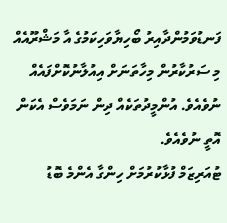ފަނޑުވަމުންދާއިރު ބޯހިޔާވަހިކަމުގެ އާ މަޝްރޫއެއް މި ސަރުކާރުން މިހާތަނަށް އިއުލާނުކޮށްފައެއް ނުވެއެވެ. އުންމީދުތަކެއް ދިން ނަމަވެސް އެކަން އޮތީ ނުވެއެވެ.
ޓުއަރިޒަމް ފުޅާކުރުމަށް ހިންގާ އެންމެ ބޮޑު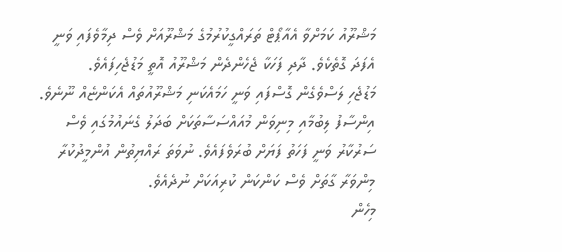މަޝްރޫއު ކަމަށްވާ އެއާޕޯޓް ތަރައްގީކުރުމުގެ މަޝްރޫއަށް ވެސް ދިމާވެފައި ވަނީ އެފަދަ ގޮތެކެވެ. ދާދި ފަހަކާ ޖެހެންދެން މަޝްރޫއު އޮތީ މަޑުޖެހިފައެވެ.
މަޑުޖެހި ލަސްވެގެން ގޮސްފައި ވަނީ ހަމައެކަނި މަޝްރޫއުތައް އެކަންޏެއް ނޫނެވެ. އިންސާފު ލިބުމާއި މިނިވަން މުއައްސަސާތަކަށް ބަދަލު ގެނައުމުގައި ވެސް ސަރުކާރު ވަނީ ފަހަތު ފަޔަށް ބުރަވެފައެވެ. ނުވަތަ ރައްޔިތުން އުންމީދުކުރާ މިންވަރާ ގާތަށް ވެސް ކަންކަން ކުރިއަކަށް ނުދެއެވެ.
މިހެން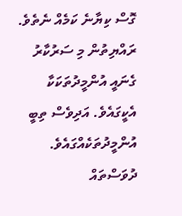ގޮސް ކިޔާނެ ކަމެއް ނެތެވެ. ރައްޔިތުން މި ސަރުކާރު ގެނައީ އުންމީދުތަކަކާ އެކީގައެވެ. އަދިވެސް ތިބީ އުންމީދުތަކެއްގައެވެ. ދުވަސްތައް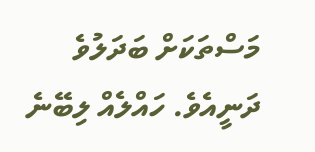މަސްތަކަށް ބަދަލުވެ ދަނީއެވެ. ހައްލެއް ލިބޭނެ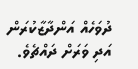ދުވަހެއް އަންދާޒާކުރަން އަދި ވަރަށް ދައްޗެވެ.